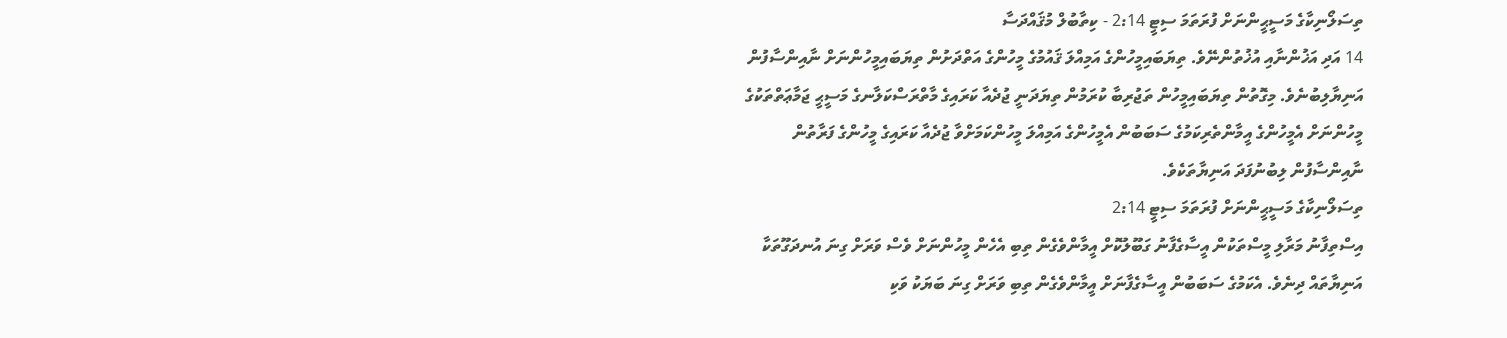ތިސަލޯނިކާގެ މަސީޙީންނަށް ފުރަތަމަ ސިޓީ 2:14 - ކިތާބުލް މުޤައްދަސާ
14 އަދި އަޚުންނާއި އުޚުތުންނޭވެ. ތިޔަބައިމީހުންގެ އަމިއްލަ ޤައުމުގެ މީހުންގެ އަތްދަށުން ތިޔަބައިމީހުންނަށް ނާއިންސާފުން އަނިޔާލިބުނެވެ. މިގޮތުން ތިޔަބައިމީހުން ތަޖުރިބާ ކުރަމުން ތިޔަދަނީ ޖުދެއާ ކަރައިގެ މާތްރަސްކަލާނގެ މަސީޙީ ޖަމާޢަތްތަކުގެ މީހުންނަށް އެމީހުންގެ އީމާންތެރިކަމުގެ ސަބަބުން އެމީހުންގެ އަމިއްލަ މީހުންކަމަށްވާ ޖުދެއާ ކަރައިގެ މީހުންގެ ފަރާތުން ނާއިންސާފުން ލިބުނުފަދަ އަނިޔާތަކެވެ.
ތިސަލޯނިކާގެ މަސީޙީންނަށް ފުރަތަމަ ސިޓީ 2:14
އިސްތިފާނު މަރާލި މީސްތަކުން އީސާގެފާނު ގަބޫލުކޮށް އީމާންވެގެން ތިބި އެހެން މީހުންނަށް ވެސް ވަރަށް ގިނަ އުނދަގޫތަކާ އަނިޔާތައް ދިނެވެ. އެކަމުގެ ސަބަބުން އީސާގެފާނަށް އީމާންވެގެން ތިބި ވަރަށް ގިނަ ބަޔަކު ވަކި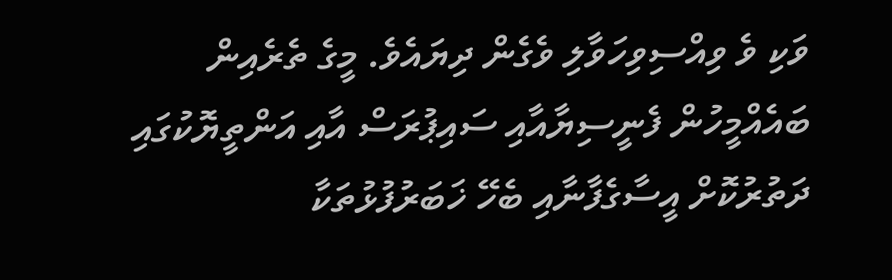ވަކި ވެ ވިއްސިވިހަވާލި ވެގެން ދިޔައެވެ. މީގެ ތެރެއިން ބައެއްމީހުން ފެނީސިޔާއާއި ސައިޕުރަސް އާއި އަންތީޔޮކުގައި ދަތުރުކޮށް އީސާގެފާނާއި ބެހޭ ޚަބަރުފުޅުތަކާ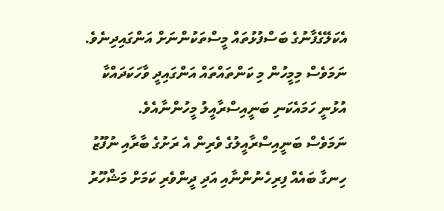އެކަލޭގެފާނުގެ ބަސްފުޅުތައް މީސްތަކުންނަށް އަންގައިދިނެވެ. ނަމަވެސް މިމީހުން މި ކަންތައްތައް އަންގައިދީ ވާހަކަދައްކާ އުޅުނީ ހަމައެކަނި ބަނީއިސްރާއީލު މީހުންނާއެވެ.
ނަމަވެސް ބަނީއިސްރާއީލުގެ ވެރިން އެ ރަށުގެ ބާރާއި ނުފޫޒު ހިނގާ ބައެއް ފިރިހެނުންނާއި އަދި ދީންވެރި ކަމަށް މަޝްހޫރު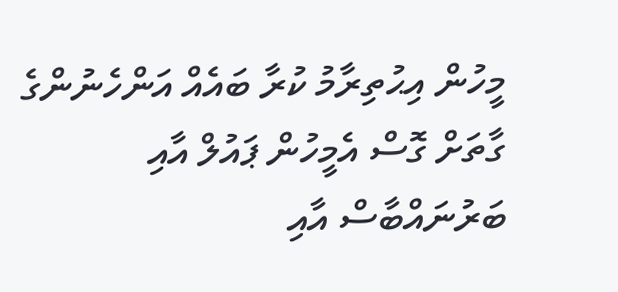މީހުން އިޙުތިރާމު ކުރާ ބައެއް އަންހެނުންގެ ގާތަށް ގޮސް އެމީހުން ޕައުލް އާއި ބަރުނައްބާސް އާއި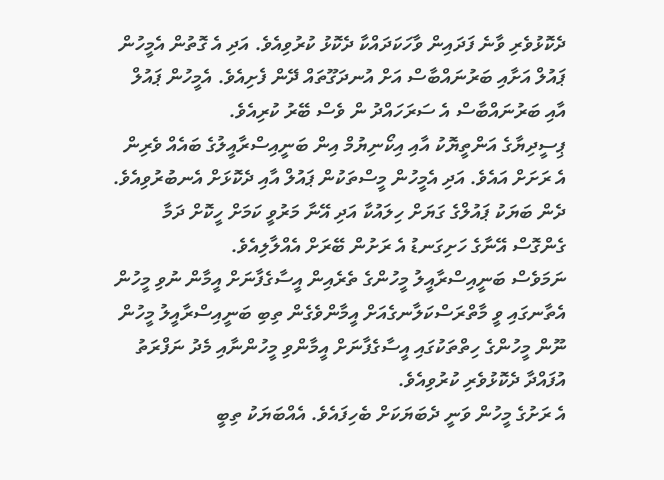ދެކޮޅުވެރި ވާނެ ފަދައިން ވާހަކަދައްކާ ދެކޮޅު ކުރުވިއެވެ. އަދި އެ ގޮތުން އެމީހުން ޕައުލް އަށާއި ބަރުނައްބާސް އަށް އުނދަގޫތައް ދޭން ފެށިއެވެ. އެމީހުން ޕައުލް އާއި ބަރުނައްބާސް އެ ސަރަހައްދު ން ވެސް ބޭރު ކުރިއެވެ.
ޕިސީދިޔާގެ އަންތީޔޮކު އާއި އިކޯނިޔުމް އިން ބަނީއިސްރާއީލުގެ ބައެއް ވެރިން އެ ރަށަށް އައެވެ. އަދި އެމީހުން މީސްތަކުން ޕައުލް އާއި ދެކޮޅަށް އެނބުރުވިއެވެ. ދެން ބަޔަކު ޕައުލްގެ ގަޔަށް ހިލައުކާ އަދި އޭނާ މަރުވީ ކަމަށް ހީކޮށް ދަމާ ގެންގޮސް އޭނާގެ ހަށިގަނޑު އެ ރަށުން ބޭރަށް އެއްލާލިއެވެ.
ނަމަވެސް ބަނީއިސްރާއީލު މީހުންގެ ތެރެއިން އީސާގެފާނަށް އީމާން ނުވި މީހުން އެތާނގައި ވީ މާތްރަސްކަލާނގެއަށް އީމާންވެގެން ތިބި ބަނީއިސްރާއީލު މީހުން ނޫން މީހުންގެ ހިތްތަކުގައި އީސާގެފާނަށް އީމާންވި މީހުންނާއި މެދު ނަފްރަތު އުފައްދާ ދެކޮޅުވެރި ކުރުވިއެވެ.
އެ ރަށުގެ މީހުން ވަނީ ދެބަޔަކަށް ބެހިފައެވެ. އެއްބަޔަކު ތިބީ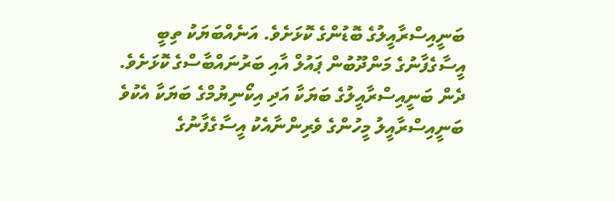ބަނީއިސްރާއީލުގެ ބޮޑުންގެ ކޮޅަށެވެ. އަނެއްބަޔަކު ތިބީ އީސާގެފާނުގެ މަންދޫބުން ޕައުލް އާއި ބަރުނައްބާސްގެ ކޮޅަށެވެ.
ދެން ބަނީއިސްރާއީލުގެ ބަޔަކާ އަދި އިކޯނިޔުމްގެ ބަޔަކާ އެކުވެ ބަނީއިސްރާއީލު މީހުންގެ ވެރިންނާއެކު އީސާގެފާނުގެ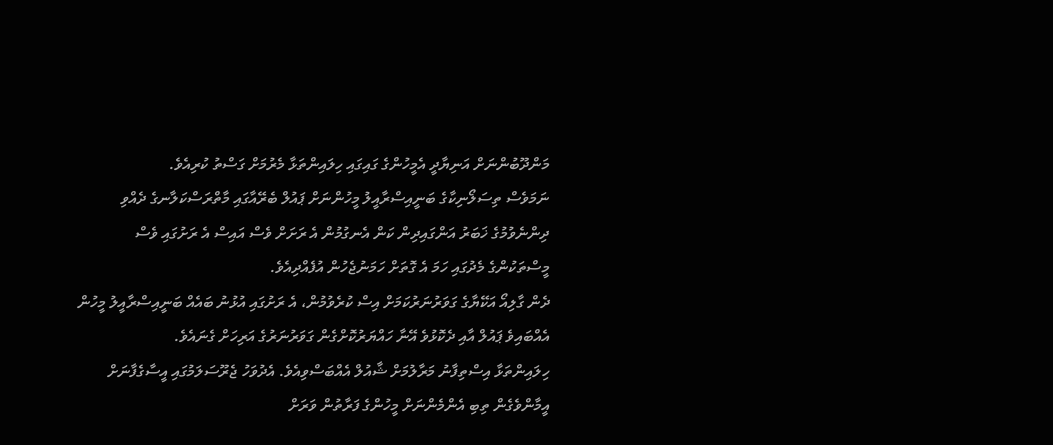މަންދޫބުންނަށް އަނިޔާދީ އެމީހުންގެ ގައިގައި ހިލައިންތަޅާ މެރުމަށް ގަސްތު ކުރިއެވެ.
ނަމަވެސް ތިސަލޯނިކާގެ ބަނީއިސްރާއީލު މީހުންނަށް ޕައުލް ބެރޭއާގައި މާތްރަސްކަލާނގެ ދެއްވި ދިންނެވުމުގެ ޚަބަރު އަންގައިދިން ކަން އެނގުމުން އެ ރަށަށް ވެސް އައިސް އެ ރަށުގައި ވެސް މީސްތަކުންގެ މެދުގައި ހަމަ އެ ގޮތަށް ހަމަނުޖެހުން އުފެއްދިއެވެ.
ދެން ގާލިއޯ އަކޭޔާގެ ގަވަރުނަރުކަމަށް އިސް ކުރެވުމުން، އެ ރަށުގައި އުޅުނު ބައެއް ބަނީއިސްރާއީލު މީހުން އެއްބައިވެ ޕައުލް އާއި ދެކޮޅުވެ އޭނާ ހައްޔަރުކޮށްގެން ގަވަރުނަރުގެ އަރިހަށް ގެނައެވެ.
ހިލައިންތަޅާ އިސްތިފާނު މަރާލުމަށް ޝާއުލް އެއްބަސްވިއެވެ. އެދުވަހު ޖެރޫސަލަމުގައި އީސާގެފާނަށް އީމާންވެގެން ތިބި އެންމެންނަށް މީހުންގެ ފަރާތުން ވަރަށް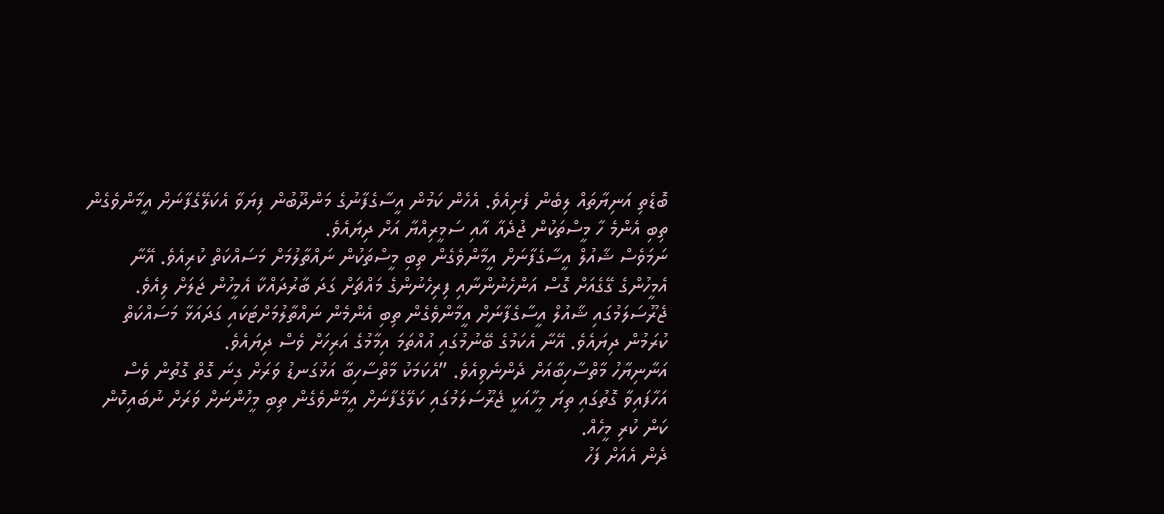ބޮޑެތި އަނިޔާތައް ލިބެން ފެށިއެވެ. އެހެން ކަމުން އީސާގެފާނުގެ މަންދޫބުން ފިޔަވާ އެކަލޭގެފާނަށް އީމާންވެގެން ތިބި އެންމެ ހާ މީސްތަކުން ޖުދެއާ އާއި ސަމީރިއްޔާ އަށް ދިޔައެވެ.
ނަމަވެސް ޝާއުލް އީސާގެފާނަށް އީމާންވެގެން ތިބި މީސްތަކުން ނައްތާލުމަށް މަސައްކަތް ކުރިއެވެ. އޭނާ އެމީހުންގެ ގޭގެއަށް ގޮސް އަންހެނުންނާއި ފިރިހެނުންގެ މައްޗަށް ގަދަ ބާރުދައްކާ އެމީހުން ޖަލަށް ލިއެވެ.
ޖެރޫސަލަމުގައި ޝާއުލް އީސާގެފާނަށް އީމާންވެގެން ތިބި އެންމެން ނައްތާލުމަށްޓަކައި ގަދައަޅާ މަސައްކަތް ކުރަމުން ދިޔައެވެ. އޭނާ އެކަމުގެ ބޭނުމުގައި އުއްތަމަ އިމާމުގެ އަރިހަށް ވެސް ދިޔައެވެ.
އަނާނިޔާހު މާތްސާހިބާއަށް ދެންނެވިއެވެ. ”އެކަމަކު މާތްސާހިބާ އަޅުގަނޑު ވަރަށް ގިނަ ގޮތް ގޮތުން ވެސް އަހާފައިވާ ގޮތުގައި ތިޔަ މީހާއަކީ ޖެރޫސަލަމުގައި ކަލޭގެފާނަށް އީމާންވެގެން ތިބި މީހުންނަށް ވަރަށް ނުބައިކޮން ކަން ކުރި މީހެއް.
ދެން އެއަށް ފަހު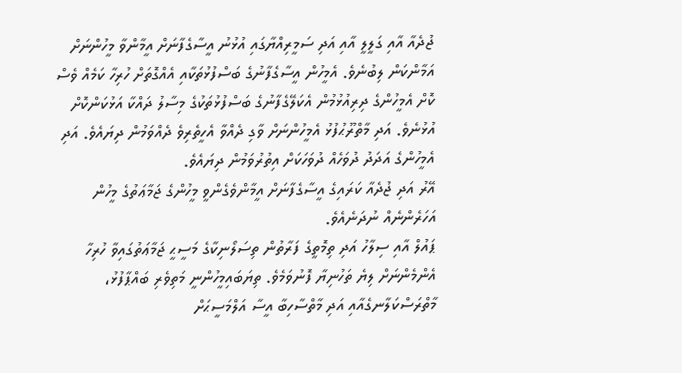ޖުދެއާ އާއި ގަލީލީ އާއި އަދި ސަމީރިއްޔާގައި އުޅުނު އީސާގެފާނަށް އީމާންވާ މީހުންނަށް އަމާންކަން ލިބުނެވެ. އެމީހުން އީސާގެފާނުގެ ބަސްފުޅުތަކާއި އެއްގޮތަށް ހުރިހާ ކަމެއް ވެސް ކޮށް އެމީހުންގެ ދިރިއުޅުމުން އެކަލޭގެފާނުގެ ބަސްފުޅުތަކުގެ މިސާލު ދައްކާ އަޅުކަންކޮށް އުޅުނެވެ. އަދި މާތްރޫޙުފުޅު އެމީހުންނަށް ވާގި ދެއްވާ އެހީތެރިވެ ދެއްވަމުން ދިޔައެވެ. އަދި އެމީހުންގެ އަދަދު ދުވަހެއް ދުވަހަކަށް އިތުރުވަމުން ދިޔައެވެ.
އޭރު އަދި ޖުދެއާ ކަރައިގެ އީސާގެފާނަށް އީމާންވެގެންވީ މީހުންގެ ޖަމާޢަތުގެ މީހުން އަހަރެންނެއް ނުދަނެއެވެ.
ޕައުލް އާއި ސިލާހު އަދި ތިމޮތީގެ ފަރާތުން ތިސަލޯނިކާގެ މަސީޙީ ޖަމާޢަތުގައިވާ ހުރިހާ އެންމެންނަށް ލިޔެ ތަހުނިޔާ ފޮނުވަމެވެ. ތިޔަބައިމީހުންނީ މަތިވެރި ބައްޕާފުޅު، މާތްރަސްކަލާނގެއާއި އަދި މާތްސާހިބާ އީސާ އަލްމަސީޙަށް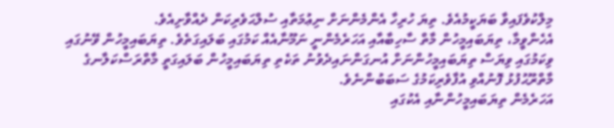މިލްކުވެފައިވާ ބަޔަކީމުއެވެ. ތިޔަ ހުރިހާ އެންމެންނަށް ނިޢުމަތާއި ސުލްޙަވެރިކަން ދެއްވާށިއެވެ.
އެހެންވީމާ، ތިޔަބައިމީހުން މާތް ސާހިބާއާއި އަހަރެމެންނީ ނަމޫނާއެއް ކަމުގައި ބަލައިގަތެވެ. ތިޔަބައިމީހުން ވޭނުގައި ވިކަމުގައި ވިޔަސް ތިޔަބައިމީހުންނަށް އުނގަންނައިދެވުނު ތަކެތި ތިޔަބައިމީހުން ބަލައިގަތީ މާތްރަސްކަލާނގެ މާތްރޫޙުފުޅު ފޮނުއްވި އުފާވެރިކަމުގެ ސަބަބުންނެވެ.
އަހަރެމެން ތިޔަބައިމީހުންނާއި އެކުގައި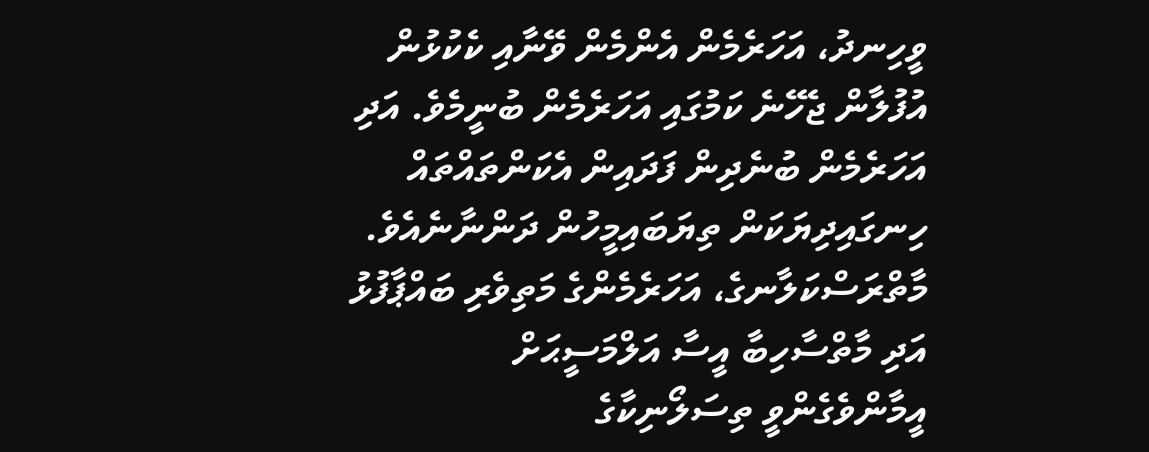ވީހިނދު، އަހަރެމެން އެންމެން ވޭނާއި ކެކުޅުން އުފުލާން ޖެހޭނެ ކަމުގައި އަހަރެމެން ބުނީމެވެ. އަދި އަހަރެމެން ބުނެދިން ފަދައިން އެކަންތައްތައް ހިނގައިދިޔަކަން ތިޔަބައިމީހުން ދަންނާނެއެވެ.
މާތްރަސްކަލާނގެ، އަހަރެމެންގެ މަތިވެރި ބައްޕާފުޅު އަދި މާތްސާހިބާ އީސާ އަލްމަސީޙަށް އީމާންވެގެންވީ ތިސަލޯނިކާގެ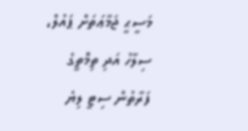މަސީޙީ ޖަމާޢަތަށް ޕައުލް، ސިލާހު އަދި ތިމޮތީގެ ފަރާތުން ސިޓީ ލިޔެ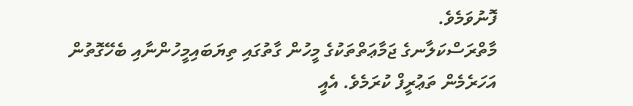ފޮނުވަމެވެ.
މާތްރަސްކަލާނގެ ޖަމާޢަތްތަކުގެ މީހުން ގާތުގައި ތިޔަބައިމީހުންނާއި ބެހޭގޮތުން އަހަރެމެން ތަޢުރީފް ކުރަމެވެ. އެއީ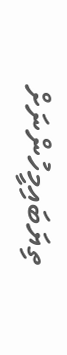ތިޔަބައިމީހުންނަށް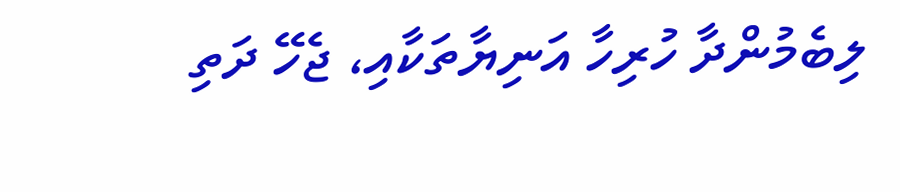ލިބެމުންދާ ހުރިހާ އަނިޔާތަކާއި، ޖެހޭ ދަތި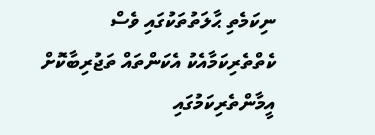ނިކަމެތި ޙާލަތުތަކުގައި ވެސް ކެތްތެރިކަމާއެކު އެކަންތައް ތަޖުރިބާކޮށް އީމާންތެރިކަމުގައި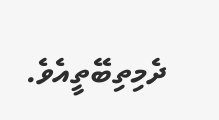ދެމިތިބޭތީއެވެ.